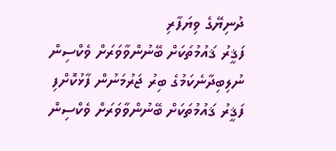ދުނިޔޭގެ ވިޔަފާރި
ފަޤީރު ޤައުމުތަކަށް ބޭނުންވާވަރަށް ވެކްސިން ނުލިބިދާނެކަމުގެ ބިރު ޖަރުމަނުން ފާޅުކޮށްފި
ފަޤީރު ޤައުމުތަކަށް ބޭނުންވާވަރަށް ވެކްސިން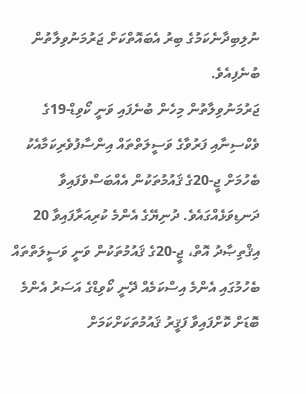ނުލިބިދާނެކަމުގެ ބިރު އެބައޮތްކަށް ޖަރުމަނުވިލާތުން ބުނެފިއެވެ.
ޖަރުމަނުވިލާތުން މިހެން ބުނެފައި ވަނީ ކޯވިޑް-19ގެ ވެކްސިނާއި ފަރުވާގެ ވަސީލަތްތައް އިންސާފުވެރިކަމާއެކު ބެހުމަށް ޖީ-20ގެ ޤައުމުތަކުން އެއްބަސްވެފައިވާ ދަނޑިވަޅެއްގައެވެ. ދުނިޔޭގެ އެންމެ ކުރިއަރާފައިވާ 20 އިޤްތިޞާދު އޮތް، ޖީ-20ގެ ޤައުމުތަކުން ވަނީ ވަސީލަތްތައް ބެހުމުގައި އެންމެ އިސްކަމެއް ދޭނީ ކޯވިޑްގެ އަސަރު އެންމެ ބޮޑަށް ކޮށްފައިވާ ފަޤީރު ޤައުމުތަކަށްކަމަށް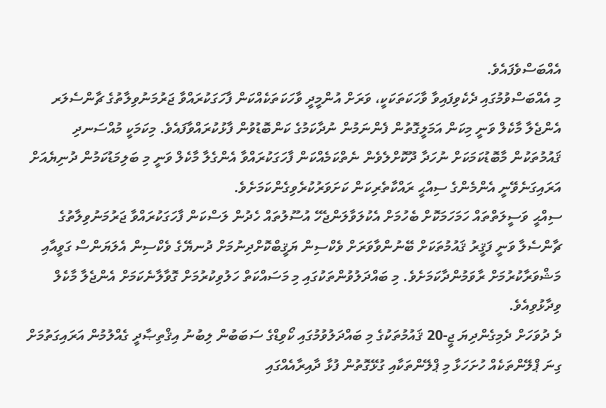އެއްބަސްވެފައެވެ.
މި އެއްބަސްވުމުގައި ދެކެވިފައިވާ ވާހަކަތަކަކީ، ވަރަށް އުންމީދީ ވާހަކަތަކެއްކަން ފާހަގަކުރައްވާ ޖަރުމަނުވިލާތުގެ ޗާންސެލަރ އެންޖެލާ މާކެލް ވަނީ މިކަން އަމަލީގޮތުން ފެންނަމުން ނުދާކަމުގެ ކަންބޮޑުވުން ފާޅުކުރައްވާފައެވެ. މިކަމަކީ މުއްސަނދި ޤައުމުތަކުން މާބޮޑުކަމަކަށް ނުހަދާ ދޫކޮށްލެވެން ނެތްކަމެއްކަން ފާހަގަކުރައްވާ އެންގެލާ މާކެލް ވަނީ މި ބަލިމަޑުކަމުން ދުނިޔެއަށް އަރައިގަނެވޭނީ އެންމެންގެ ސިއްޙީ ރައްކާތެރިކަން ކަށަވަރުކުރެވިގެންކަމަށެވެ.
ސިއްޙީ ވަސީލަތްތައް ހަމަހަމަކޮށް ބެހުމަށް އެކުލަވާލަންޖެހޭ އުސޫލުތައް ހެދުން ލަސްކަން ފާހަގަކުރައްވާ ޖަރުމަނުވިލާތުގެ ޗާންސެލާ ވަނީ ފަޤީރު ޤައުމުތަކަށް ބޭނުންވާވަރަށް ވެކްސިން ޔަޤީބްކޮށްދިނުމަށް ދުނޔޭގެ ވެކްސިން އެލަޔަންސް ގަވީއާއި މަޝްވަރާކުރުމަށް ރާވަމުންދާކަމަށެވެ. މި ބައްދަލުވުންތަކުގައި މި މަސައްކަތް ހަލުވިކުރުމަށް ގޮވާލާނެކަމަށް އެންޖެލާ މާކެލް ވިދާޅުވިއެވެ.
ދެ ދުވަހަށް ދެމިގެންދިޔަ ޖީ-20 ޤައުމުތަކުގެ މި ބައްދަލުވުމުގައި ކޯވިޑްގެ ސަބަބުން ލިބުނު އިޤްތިޞާދީ ގެއްލުމުން އަރައިގަތުމަށް ގިނަ ޕްލޭންތަކެއް ހުށަހަޅާ މި ޕްލޭންތަކާއި ގުޅޭގޮތުން ފުޅާ ދާއިރާއެއްގައި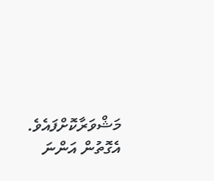މަޝްވަރާކޮށްފައެވެ. އެގޮތުން އަންނަ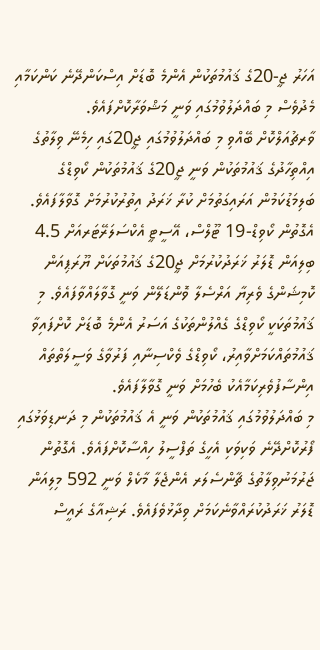އަހަރު ޖީ-20ގެ ޤައުމުތަކުން އެންމެ ބޮޑަށް އިސްކަންދޭނެ ކަންކަމާއި މެދުވެސް މި ބައްދަލުވުމުގައި ވަނީ މަޝްވަރާކޮށްފައެވެ.
ވާރޗުއަލްކޮށް ބޭއްވި މި ބައްދަލުވުމުގައި ޖީ20ގައި ހިމެނޭ ވިލާތުގެ އިއްތިހާދުގެ ޤައުމުތަކުން ވަނީ ޖީ20ގެ ޤައުމުތަކުން ކޯވިޑްގެ ބަލިމަޑުކަމުން އަރައިގަތުމަށް ކުރާ ޚަރަދު އިތުރުކުރުމަށް ގޮވާލާފައެވެ. އެގޮތުން ކޯވިޑް-19 ޓޫލްސް، އޭސީޓީ އެކްސަލަރޭޓަރއަށް 4.5 ބިލިއަން ޑޮލަރު ޚަރަދުކުރުމަށް ޖީ20ގެ ޤައުމުތަކަށް ޔޫރަޕިއަން ކޮމިޝަންގެ ވެރިޔާ އަރްސެލާ ވޮންޑަލޭން ވަނީ ގޮވާލައްވާފައެވެ. މި ޤައުމުތަކަކީ ކޯވިޑްގެ ގެއްލުންތަކުގެ އަސަރު އެންމެ ބޮޑަށް ކޮށްފައިވާ ޤައުމުތައްކަމަށްވާއިރު، ކޯވިޑްގެ ވެކްސިނާއި ފަރުވާގެ ވަސީލަތްތައް އިންސާފުވެރިކަމާއެކު ބެހުމަށް ވަނީ ގޮވާލާފައެވެ.
މި ބައްދަލުވުމުގައި ޤައުމުތަކުން ވަނީ އެ ޤައުމުތަކުން މި ދަނޑިވަޅުގައި ފޯރުކޮށްދޭނެ ވަކިވަކި އެހީގެ ތަފްސީލު ހިއްސާކޮށްފައެވެ. އެގޮތުން ޖަރުމަނުވިލާތުގެ ޗާންސެލަރ އެންޖެލާ މާކެލް ވަނީ 592 މިލިއަން ޑޮލަރު ޚަރަދުކުރައްވާނެކަމަށް ވިދާޅުވެފައެވެ. ރަޝިއާގެ ރައީސް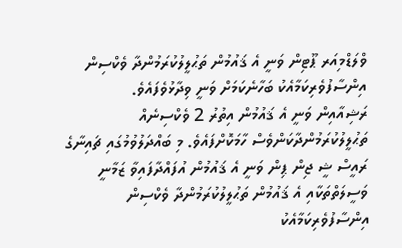ވްލަޑްމިއަރ ޕޫޓިން ވަނީ އެ ޤައުމުން ތަޙުލީލުކުރަމުންދާ ވެކްސިން އިންސާފުވެރިކަމާއެކު ބަހާނެކަމަށް ވަނީ ވިދާޅުވެފައެވެ.
ރަޝިއާއިން ވަނީ އެ ޤައުމުން އިތުރު 2 ވެކްސިނެއް ތަޙުލީލުކުރަމުންދާކަންވެސް ހާމަކޮށްފައެވެ. މި ބައްދަލުވުމުގައި ޗައިނާގެ ރައީސް ޝީ ޖިން ޕިން ވަނީ އެ ޤައުމުން އުފައްދާފައިވާ ޒަމާނީ ވަސީލަތްތަކާއި އެ ޤައުމުން ތަޙުލީލުކުރަމުންދާ ވެކްސިން އިންސާފުވެރިކަމާއެކު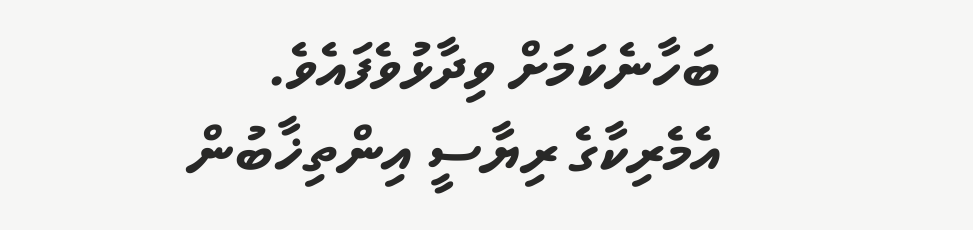ބަހާނެކަމަށް ވިދާޅުވެފައެވެ.
އެމެރިކާގެ ރިޔާސީ އިންތިޚާބުން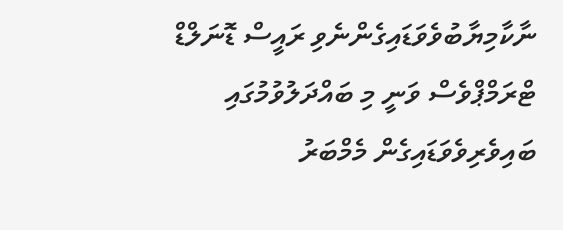ނާކާމިޔާބުވެވަޑައިގެންނެވި ރައީސް ޑޮނަލްޑް ޓްރަމްޕްވެސް ވަނީ މި ބައްދަލުވުމުގައި ބައިވެރިވެވަޑައިގެން މެމްބަރު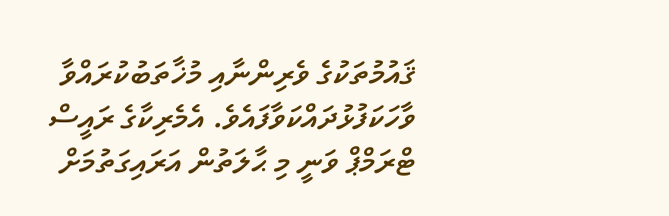ޤައުމުތަކުގެ ވެރިންނާއި މުޚާތަބުކުރައްވާ ވާހަކަފުޅުދައްކަވާފައެވެ. އެމެރިކާގެ ރައީސް ޓްރަމްޕް ވަނީ މި ޙާލަތުން އަރައިގަތުމަށް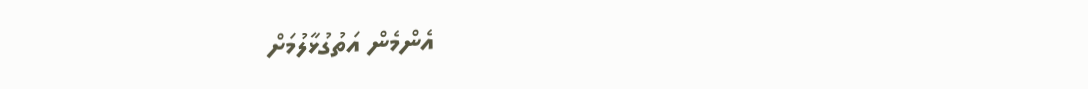އެންމެން އަތުގުޅާލުމަށް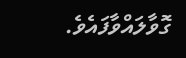ގޮވާލައްވާފައެވެ.